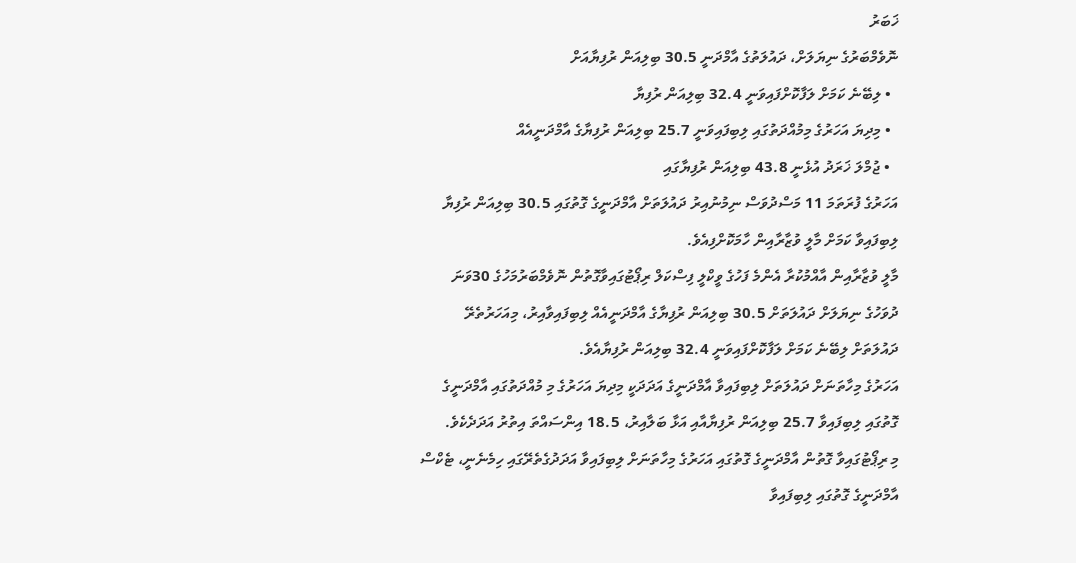ޚަބަރު
ނޮވެމްބަރުގެ ނިޔަލަށް، ދައުލަތުގެ އާމްދަނީ 30.5 ބިލިއަން ރުފިޔާއަށް
  • ލިބޭނެ ކަމަށް ލަފާކޮށްފައިވަނީ 32.4 ބިލިއަން ރުފިޔާ
  • މިދިޔަ އަހަރުގެ މިމުއްދަތުގައި ލިބިފައިވަނީ 25.7 ބިލިއަން ރުފިޔާގެ އާމްދަނީއެއް
  • ޖުމްލަ ޚަރަދު އުޅެނީ 43.8 ބިލިއަން ރުފިޔާގައި
އަހަރުގެ ފުރަތަމަ 11 މަސްދުވަސް ނިމުނުއިރު ދައުލަތަށް އާމްދަނީގެ ގޮތުގައި 30.5 ބިލިއަން ރުފިޔާ ލިބިފައިވާ ކަމަށް މާލީ ވުޒާރާއިން ހާމަކޮށްފިއެވެ.
މާލީ ވުޒާރާއިން އާއްމުކުރާ އެންމެ ފަހުގެ ވީކްލީ ފިސްކަލް ރިޕޯޓުގައިވާގޮތުން ނޮވެމްބަރުމަހުގެ 30ވަނަ ދުވަހުގެ ނިޔަލަށް ދައުލަތަށް 30.5 ބިލިއަން ރުފިޔާގެ އާމްދަނީއެއް ލިބިފައިވާއިރު، މިއަހަރުތެރޭ ދައުލަތަށް ލިބޭނެ ކަމަށް ލަފާކޮށްފައިވަނީ 32.4 ބިލިއަން ރުފިޔާއެވެ.
އަހަރުގެ މިހާތަނަށް ދައުލަތަށް ލިބިފައިވާ އާމްދަނީގެ އަދަދަކީ މިދިޔަ އަހަރުގެ މި މުއްދަތުގައި އާމްދަނީގެ ގޮތުގައި ލިބިފައިވާ 25.7 ބިލިއަން ރުފިޔާއާއި އަޅާ ބަލާއިރު، 18.5 އިންސައްތަ އިތުރު އަދަދެކެވެ.
މި ރިޕޯޓުގައިވާ ގޮތުން އާމްދަނީގެ ގޮތުގައި އަހަރުގެ މިހާތަނަށް ލިބިފައިވާ އަދަދުގެތެރޭގައި ހިމެނެނީ، ޓެކްސް އާމްދަނީގެ ގޮތުގައި ލިބިފައިވާ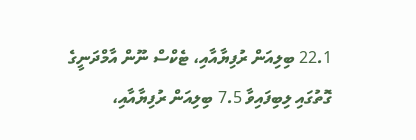22.1 ބިލިއަން ރުފިޔާއާއި، ޓެކްސް ނޫން އާމްދަނީގެ ގޮތުގައި ލިބިފައިވާ 7.5 ބިލިއަން ރުފިޔާއާއި،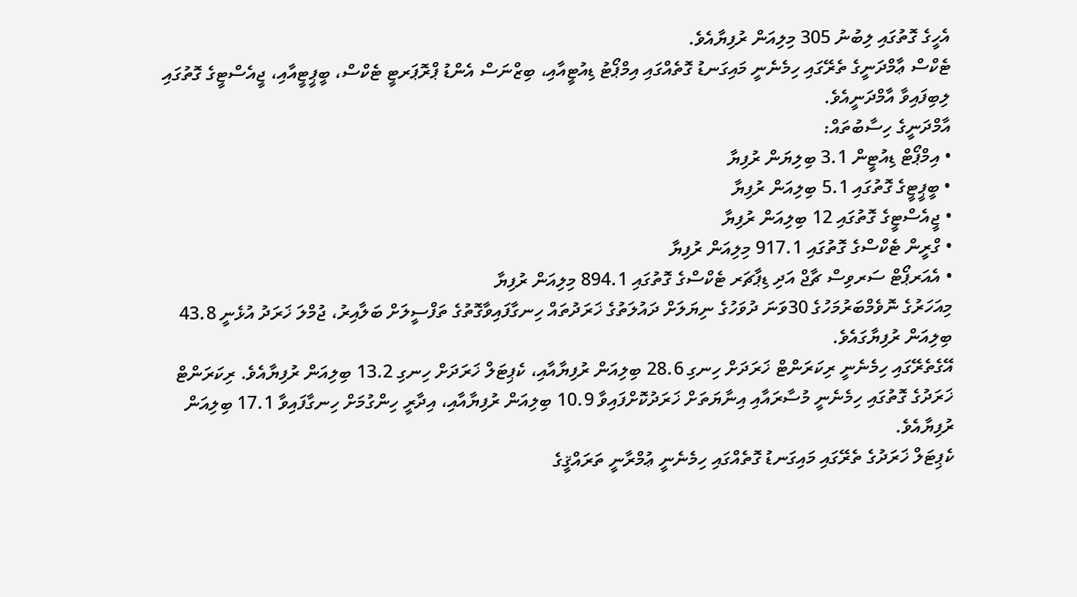އެހީގެ ގޮތުގައި ލިބުނު 305 މިލިއަން ރުފިޔާއެވެ.
ޓެކްސް ޢާމްދަނީގެ ތެރޭގައި ހިމެނެނީ މައިގަނޑު ގޮތެއްގައި އިމްޕޯޓު ޑިއުޓީއާއި، ބިޒްނަސް އެންޑު ޕްރޮޕަރޓީ ޓެކްސް، ބީޕީޓީއާއި، ޖީއެސްޓީގެ ގޮތުގައި ލިބިފައިވާ އާމްދަނީއެވެ.
އާމްދަނީގެ ހިސާބުތައް:
• އިމްޕޯޓް ޑިއުޓީން 3.1 ބިލިޔަން ރުފިޔާ
• ބީޕީޓީގެ ގޮތުގައި 5.1 ބިލިއަން ރުފިޔާ
• ޖީއެސްޓީގެ ގޮތުގައި 12 ބިލިއަން ރުފިޔާ
• ގްރީން ޓެކްސްގެ ގޮތުގައި 917.1 މިލިއަން ރުފިޔާ
• އެއަރޕޯޓް ސަރވިސް ޗާޖް އަދި ޑިޕާޗަރ ޓެކްސްގެ ގޮތުގައި 894.1 މިލިއަން ރުފިޔާ
މިއަހަރުގެ ނޮވެމްބަރުމަހުގެ 30ވަނަ ދުވަހުގެ ނިޔަލަށް ދައުލަތުގެ ޚަރަދުތައް ހިނގާފައިވާގޮތުގެ ތަފްސީލަށް ބަލާއިރު، ޖުމްލަ ޚަރަދު އުޅެނީ 43.8 ބިލިއަން ރުފިޔާގައެވެ.
އޭގެތެރޭގައި ހިމެނެނީ ރިކަރަންޓް ޚަރަދަށް ހިނގި 28.6 ބިލިއަން ރުފިޔާއާއި، ކެޕިޓަލް ޚަރަދަށް ހިނގި 13.2 ބިލިއަން ރުފިޔާއެވެ. ރިކަރަންޓް ޚަރަދުގެ ގޮތުގައި ހިމެނެނީ މުސާރައާއި އިނާޔަތަށް ޚަރަދުކޮށްފައިވާ 10.9 ބިލިއަން ރުފިޔާއާއި، އިދާރީ ހިންގުމަށް ހިނގާފައިވާ 17.1 ބިލިއަން ރުފިޔާއެވެ.
ކެޕިޓަލް ޚަރަދުގެ ތެރޭގައި މައިގަނޑު ގޮތެއްގައި ހިމެނެނީ ޢުމްރާނީ ތަރައްޤީގެ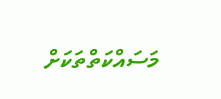މަސައްކަތްތަކަށް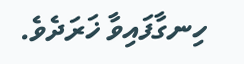ހިނގާފައިވާ ޚަރަދެވެ.